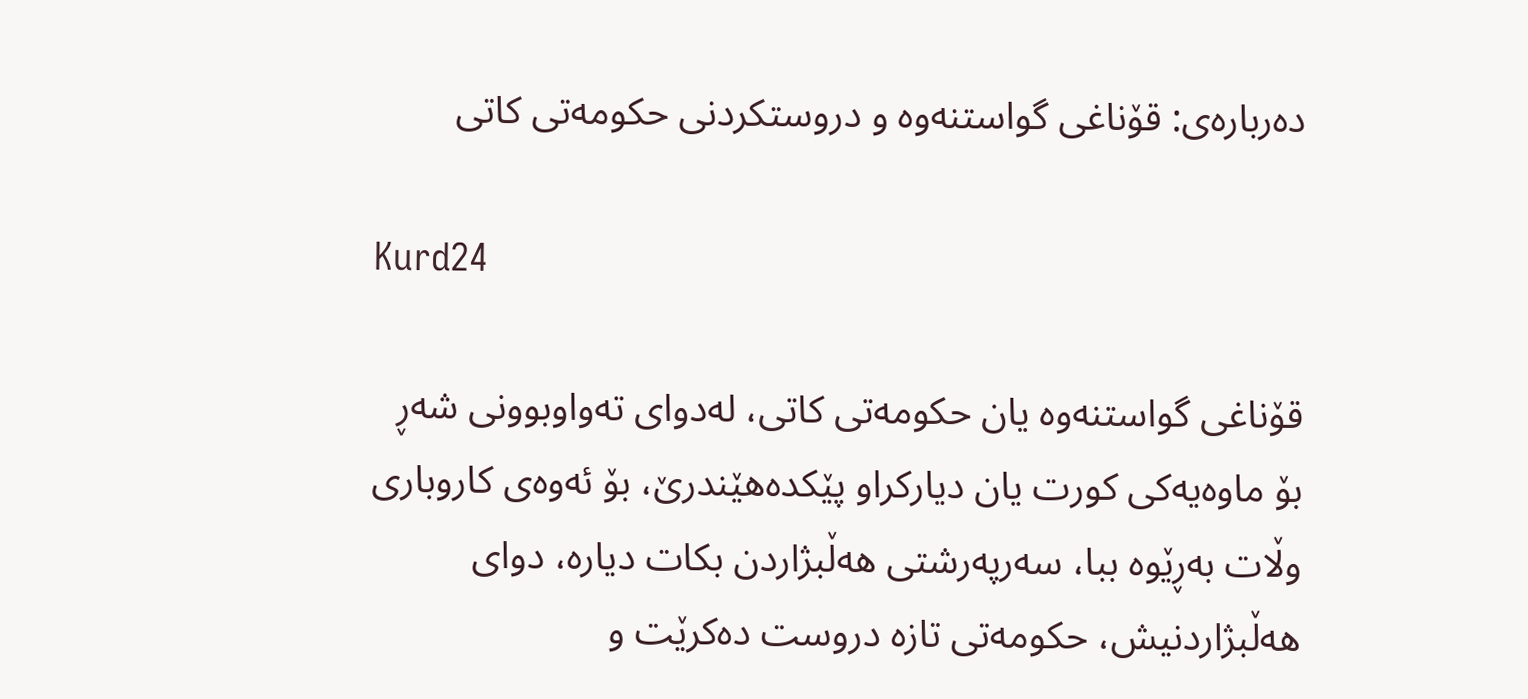دەربارەی: قۆناغی گواستنەوە و دروستکردنی حکومەتی کاتی

Kurd24

قۆناغی گواستنەوە یان حکومەتی کاتی، لەدوای تەواوبوونی شەڕ بۆ ماوەیەکی کورت یان دیارکراو پێکدەهێندرێ، بۆ ئەوەی کاروباری وڵات بەڕێوە ببا، سەرپەرشتی هەڵبژاردن بکات دیارە، دوای هەڵبژاردنیش، حکومەتی تازە دروست دەکرێت و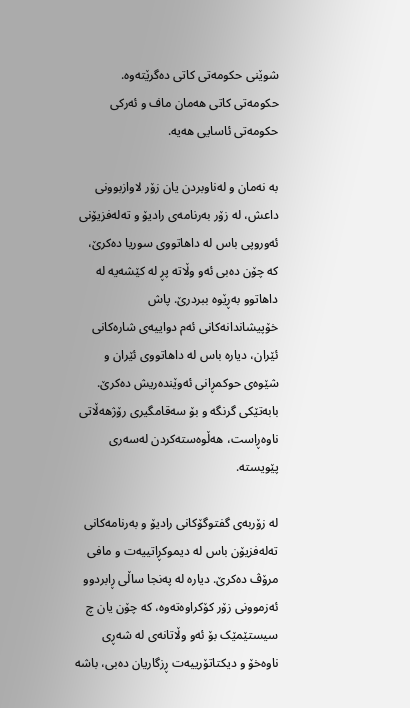شوێنی حکومەتی کاتی دەگرێتەوە. حکومەتی کاتی هەمان ماف و ئەرکی حکومەتی ئاسایی هەیە.

بە نەمان و لەناوبردن یان زۆر لاوازبوونی داعش، لە زۆر بەرنامەی رادیۆ و تەلەفزیۆنی ئەوروپی باس لە داهاتووی سوریا دەکرێ، کە چۆن دەبی ئەو وڵاتە پڕ لە کێشەیە لە داهاتوو بەڕێوە ببردرێ. پاش خۆپیشاندانەکانی ئەم دواییەی شارەکانی ئێران، دیارە باس لە داهاتووی ئێران و شێوەی حوکمڕانی ئەوێندەریش دەکرێ. بابەتێکی گرنگە و بۆ سەقامگیری رۆژهەڵاتی ناوەڕاست، هەڵوەستەکردن لەسەری پێویستە.

لە زۆربەی گفتوگۆکانی رادیۆ و بەرنامەکانی تەلەفزیۆن باس لە دیموکڕاتییەت و مافی مرۆڤ دەکرێ. دیارە لە پەنجا ساڵی ڕابردوو ئەزموونی زۆر کۆکراوەتەوە، کە چۆن یان چ سیستێمێک بۆ ئەو وڵاتانەی لە شەڕی ناوەخۆ و دیکتاتۆرییەت ڕزگاریان دەبی، باشە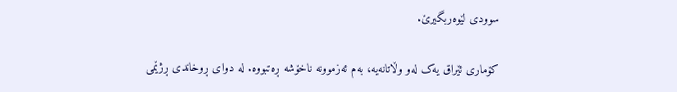سوودی لێوەربگیرێ.

کۆماری ئێراق یەک لەو وڵاتانەیە، بەم ئەزموونە ناخۆشە ڕەتبووە. لە دوای ڕوخاندی ڕژێمی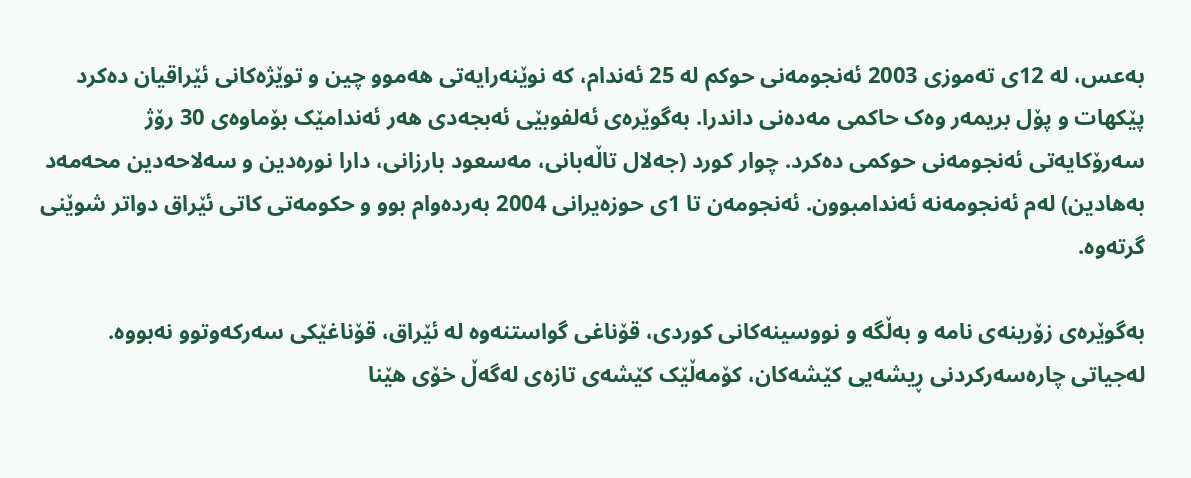بەعس، لە 12ی تەموزی 2003 ئەنجومەنی حوکم لە 25 ئەندام، کە نوێنەرایەتی هەموو چین و توێژەکانی ئێراقیان دەکرد پێکهات و پۆل بریمەر وەک حاکمی مەدەنی داندرا. بەگوێرەی ئەلفوبێی ئەبجەدی هەر ئەندامێک بۆماوەی 30 رۆژ سەرۆکایەتی ئەنجومەنی حوکمی دەکرد. چوار کورد (جەلال تاڵەبانی، مەسعود بارزانی، دارا نورەدین و سەلاحەدین محەمەد بەهادین) لەم ئەنجومەنە ئەندامبوون. ئەنجومەن تا 1ی حوزەیرانی 2004 بەردەوام بوو و حکومەتی کاتی ئێراق دواتر شوێنی گرتەوە.

بەگوێرەی زۆرینەی نامە و بەڵگە و نووسینەکانی کوردی، قۆناغی گواستنەوە لە ئێراق، قۆناغێکی سەرکەوتوو نەبووە. لەجیاتی چارەسەرکردنی ڕیشەیی کێشەکان، کۆمەڵێک کێشەی تازەی لەگەڵ خۆی هێنا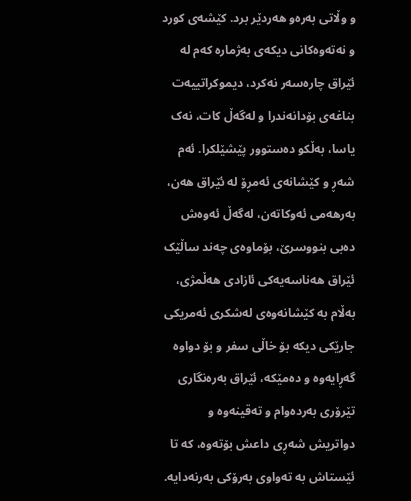و وڵاتی بەرەو هەردێر برد. کێشەی کورد و نەتەوەکانی دیکەی بەژمارە کەم لە ئێراق چارەسەر نەکرد، دیموکراتییەت بناغەی بۆدانەندرا و لەگەڵ کات، نەک یاسا، بەڵکو دەستوور پێشێلکرا. ئەم شەڕ و کێشانەی ئەمڕۆ لە ئێراق هەن، بەرهەمی ئەوکاتەن، لەگەڵ ئەوەش دەبی بنووسرێ، بۆماوەی چەند ساڵێک ئێراق هەناسەیەکی ئازادی هەڵمژی، بەڵام بە کێشانەوەی لەشکری ئەمریکی جارێکی دیکە بۆ خاڵی سفر و بۆ دواوە گەڕایەوە و دەمێکە، ئێراق بەرەنگاری تێرۆری بەردەوام و تەقینەوە و دواتریش شەڕی داعش بۆتەوە، کە تا ئێستاش بە تەواوی بەرۆکی بەرنەدایە.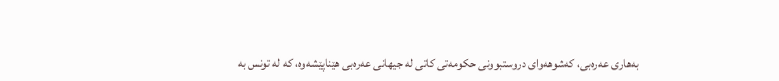بەهاری عەرەبی، کەشوهەوای دروستبوونی حکومەتی کاتی لە جیهانی عەرەبی هێناپێشەوە، کە لە تونس بە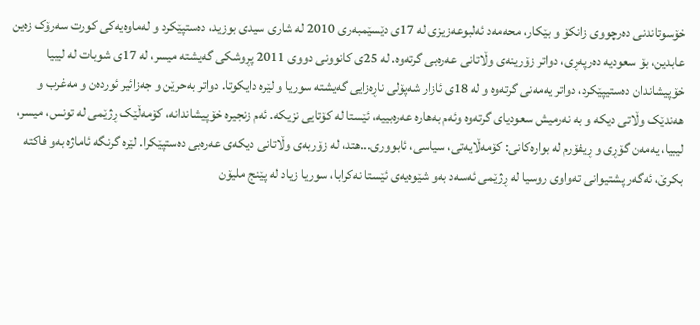خۆسوتاندنی دەرچووی زانکۆ و بێکار، محەمەد ئەلبوعەزیزی لە 17ی دێسێمبەری 2010 لە شاری سیدی بوزید، دەستپێکرد و لەماوەیەکی کورت سەرۆک زەین عابدین، بۆ سعودیە دەرپەڕی، دواتر زۆرینەی وڵاتانی عەرەبی گرتەوە. لە 25ی کانوونی دووی 2011 پڕوشکی گەیشتە میسر، لە 17ی شوبات لە لیبیا خۆپیشاندان دەستیپێکرد، دواتر یەمەنی گرتەوە و لە 18ی ئازار شەپۆلی ناڕەزایی گەیشتە سوریا و لێرە دایکوتا. دواتر بەحرێن و جەزائیر ئوردەن و مەغرب و هەندێک وڵاتی دیکە و بە نەرمیش سعودیای گرتەوە وئەم بەهارە عەرەبییە، ئێستا لە کۆتایی نزیکە. ئەم زنجیرە خۆپیشاندانە، کۆمەڵێک ڕژێمی لە تونس، میسر، لیبیا، یەمەن گۆڕی و ڕیفۆرم لە بوارەکانی: کۆمەڵایەتی، سیاسی، ئابووری...هتد، لە زۆربەی وڵاتانی دیکەی عەرەبی دەستپێکرا. لێرە گرنگە ئاماژە بەو فاکتە بکرێ، ئەگەر پشتیوانی تەواوی روسیا لە ڕژێمی ئەسەد بەو شێوەیەی ئێستا نەکرابا، سوریا زیاد لە پێنج ملیۆن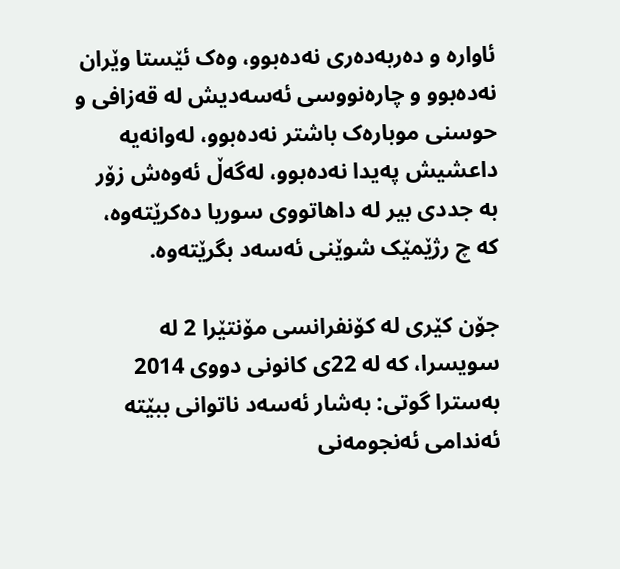ئاوارە و دەربەدەری نەدەبوو، وەک ئێستا وێران نەدەبوو و چارەنووسی ئەسەدیش لە قەزافی و حوسنی موبارەک باشتر نەدەبوو، لەوانەیە داعشیش پەیدا نەدەبوو، لەگەڵ ئەوەش زۆر بە جددی بیر لە داهاتووی سوریا دەکرێتەوە، کە چ رژێمێک شوێنی ئەسەد بگرێتەوە.

جۆن کێری لە کۆنفرانسی مۆنتێرا 2 لە سویسرا، کە لە 22ی کانونی دووی 2014 بەسترا گوتی: بەشار ئەسەد ناتوانی ببێتە ئەندامی ئەنجومەنی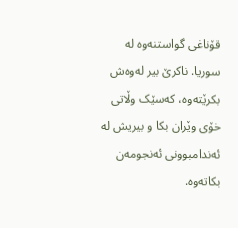قۆناغی گواستنەوە لە سوریا. ناکرێ بیر لەوەش بکرێتەوە، کەسێک وڵاتی خۆی وێران بکا و بیریش لە ئەندامبوونی ئەنجومەن بکاتەوە.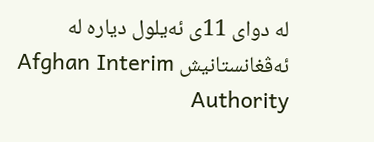لە دوای 11ی ئەیلول دیارە لە ئەڤغانستانیش Afghan Interim Authority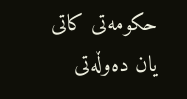حکومەتی کاتی یان دەوڵەتی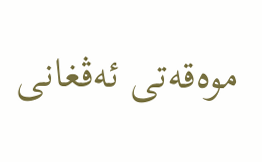موەقەتی ئەڤغانی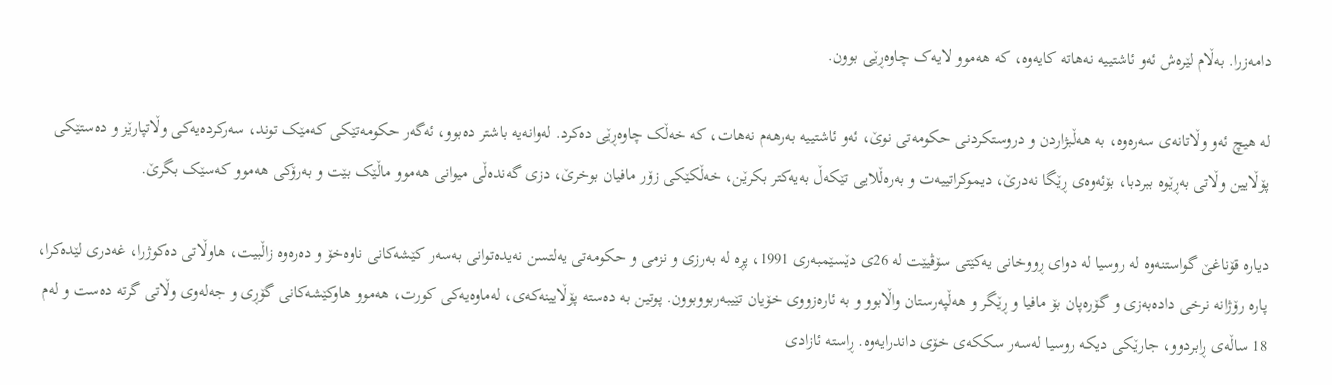دامەزرا. بەڵام لێرەش ئەو ئاشتییە نەهاتە کایەوە، کە هەموو لایەک چاوەڕێی بوون.

لە هیچ ئەو وڵاتانەی سەرەوە، بە هەڵبژاردن و دروستکردنی حکومەتی نوێ، ئەو ئاشتییە بەرهەم نەهات، کە خەڵک چاوەڕێی دەکرد. لەوانەیە باشتر دەبوو، ئەگەر حکومەتێكی کەمێک توند، سەرکردەیەکی وڵاتپارێز و دەستێکی پۆڵایین وڵاتی بەڕێوە ببردبا، بۆئەوەی ڕێگا نەدرێ، دیموکراتییەت و بەرەڵلایی تێکەڵ بەیەکتر بکرێن، خەڵکێکی زۆر مافیان بوخرێ، دزی گەندەڵی میوانی هەموو ماڵێک بێت و بەرۆکی هەموو کەسێک بگرێ.

دیارە قۆناغێ گواستنەوە لە روسیا لە دوای ڕووخانی یەکێتی سۆڤیێت لە 26ی دێسێمبەری 1991، پڕە لە بەرزی و نزمی و حکومەتی یەلتسن نەیدەتوانی بەسەر کێشەکانی ناوەخۆ و دەرەوە زاڵبیت، هاوڵاتی دەکوژرا، غەدری لێدەکرا، پارە رۆژانە نرخی دادەبەزی و گۆرەپان بۆ مافیا و ڕێگر و هەڵپەرستان واڵابوو و بە ئارەزووی خۆیان تێیبەربووبوون. پوتین بە دەستە پۆڵایینەکەی، لەماوەیەکی کورت، هەموو هاوکێشەکانی گۆڕی و جەلەوی وڵاتی گرتە دەست و لەم 18 ساڵەی ڕابردوو، جارێکی دیکە روسیا لەسەر سککەی خۆی داندرایەوە. ڕاستە ئازادی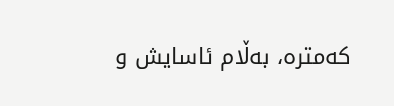کەمترە، بەڵام ئاسایش و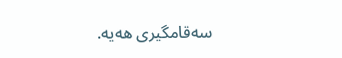سەقامگیری هەیە.